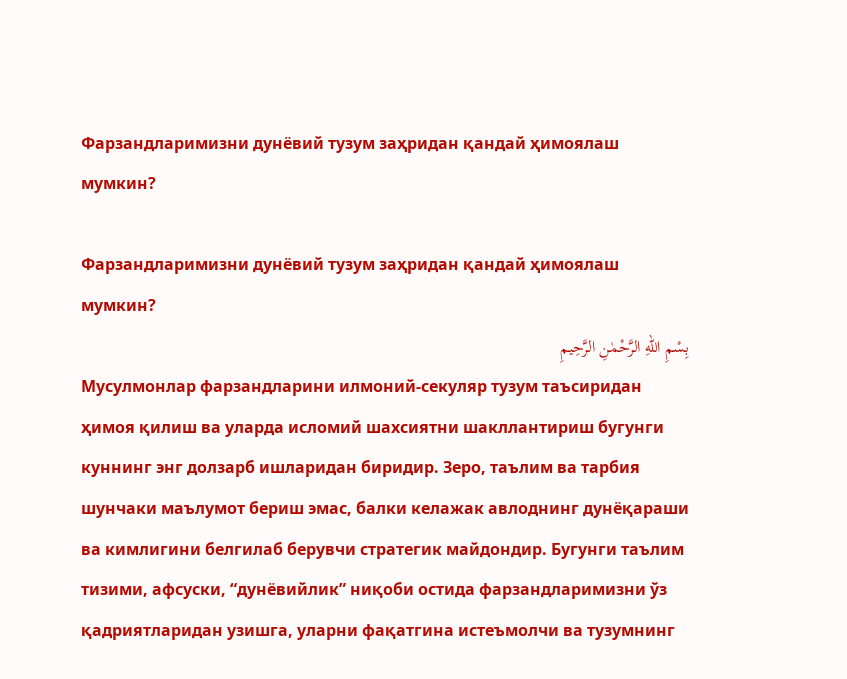Фарзандларимизни дунёвий тузум заҳридан қандай ҳимоялаш мумкин?

Фарзандларимизни дунёвий тузум заҳридан қандай ҳимоялаш мумкин?
بِسْمِ اللهِ الرَّحْمٰنِ الرَّحِيمِ
Мусулмонлар фарзандларини илмоний-секуляр тузум таъсиридан ҳимоя қилиш ва уларда исломий шахсиятни шакллантириш бугунги куннинг энг долзарб ишларидан биридир. Зеро, таълим ва тарбия шунчаки маълумот бериш эмас, балки келажак авлоднинг дунёқараши ва кимлигини белгилаб берувчи стратегик майдондир. Бугунги таълим тизими, афсуски, “дунёвийлик” ниқоби остида фарзандларимизни ўз қадриятларидан узишга, уларни фақатгина истеъмолчи ва тузумнинг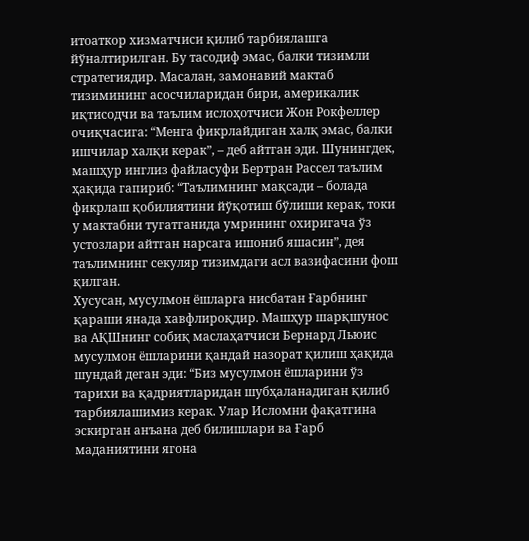итоаткор хизматчиси қилиб тарбиялашга йўналтирилган. Бу тасодиф эмас, балки тизимли стратегиядир. Масалан, замонавий мактаб тизимининг асосчиларидан бири, америкалик иқтисодчи ва таълим ислоҳотчиси Жон Рокфеллер очиқчасига: “Менга фикрлайдиган халқ эмас, балки ишчилар халқи керак”, – деб айтган эди. Шунингдек, машҳур инглиз файласуфи Бертран Рассел таълим ҳақида гапириб: “Таълимнинг мақсади – болада фикрлаш қобилиятини йўқотиш бўлиши керак, токи у мактабни тугатганида умрининг охиригача ўз устозлари айтган нарсага ишониб яшасин”, дея таълимнинг секуляр тизимдаги асл вазифасини фош қилган.
Хусусан, мусулмон ёшларга нисбатан Ғарбнинг қараши янада хавфлироқдир. Машҳур шарқшунос ва АҚШнинг собиқ маслаҳатчиси Бернард Льюис мусулмон ёшларини қандай назорат қилиш ҳақида шундай деган эди: “Биз мусулмон ёшларини ўз тарихи ва қадриятларидан шубҳаланадиган қилиб тарбиялашимиз керак. Улар Исломни фақатгина эскирган анъана деб билишлари ва Ғарб маданиятини ягона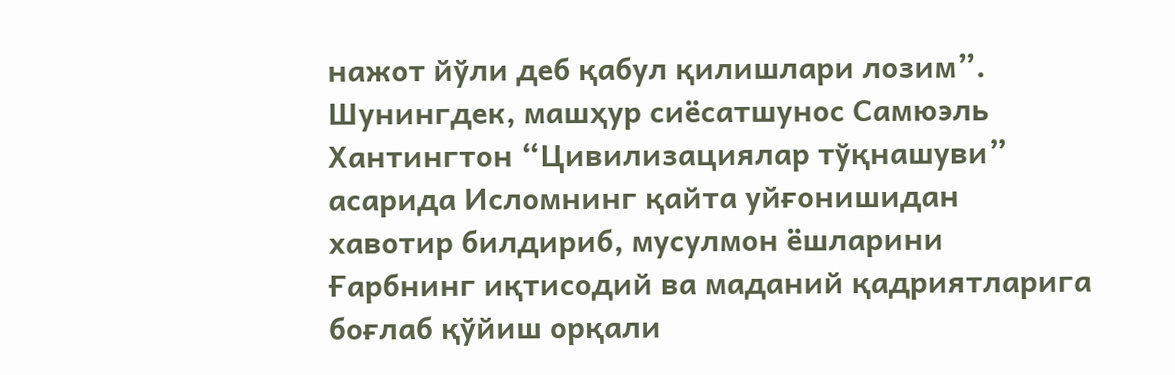нажот йўли деб қабул қилишлари лозим”. Шунингдек, машҳур сиёсатшунос Самюэль Хантингтон “Цивилизациялар тўқнашуви” асарида Исломнинг қайта уйғонишидан хавотир билдириб, мусулмон ёшларини Ғарбнинг иқтисодий ва маданий қадриятларига боғлаб қўйиш орқали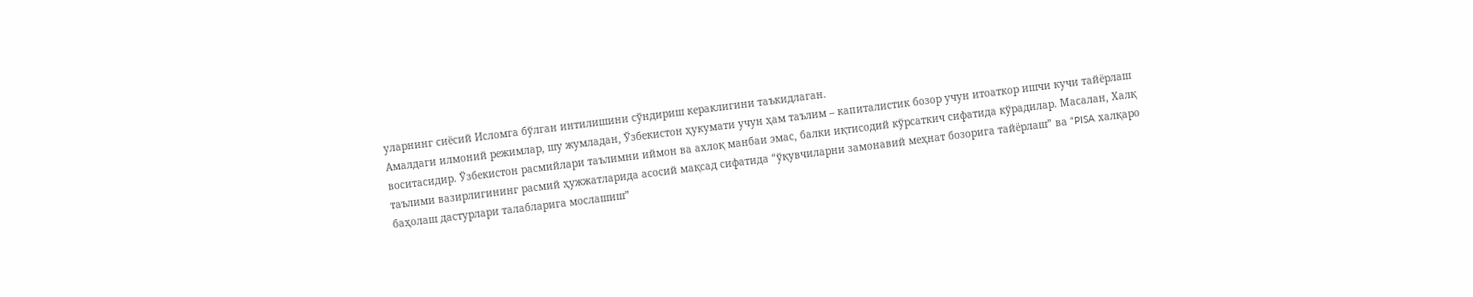уларнинг сиёсий Исломга бўлган интилишини сўндириш кераклигини таъкидлаган.
Амалдаги илмоний режимлар, шу жумладан, Ўзбекистон ҳукумати учун ҳам таълим – капиталистик бозор учун итоаткор ишчи кучи тайёрлаш воситасидир. Ўзбекистон расмийлари таълимни иймон ва ахлоқ манбаи эмас, балки иқтисодий кўрсаткич сифатида кўрадилар. Масалан, Халқ таълими вазирлигининг расмий ҳужжатларида асосий мақсад сифатида “ўқувчиларни замонавий меҳнат бозорига тайёрлаш” ва “PISA халқаро баҳолаш дастурлари талабларига мослашиш”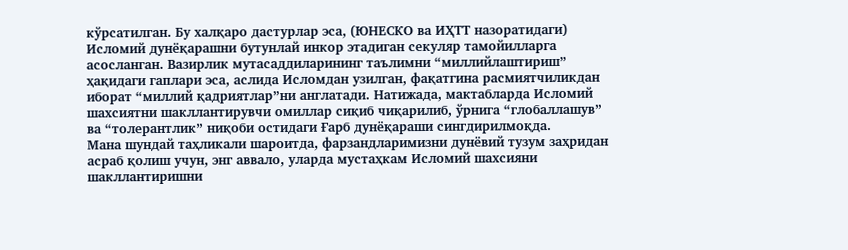кўрсатилган. Бу халқаро дастурлар эса, (ЮНЕСКО ва ИҲТТ назоратидаги) Исломий дунёқарашни бутунлай инкор этадиган секуляр тамойилларга асосланган. Вазирлик мутасаддиларининг таълимни “миллийлаштириш” ҳақидаги гаплари эса, аслида Исломдан узилган, фақатгина расмиятчиликдан иборат “миллий қадриятлар”ни англатади. Натижада, мактабларда Исломий шахсиятни шакллантирувчи омиллар сиқиб чиқарилиб, ўрнига “глобаллашув” ва “толерантлик” ниқоби остидаги Ғарб дунёқараши сингдирилмоқда.
Мана шундай таҳликали шароитда, фарзандларимизни дунёвий тузум заҳридан асраб қолиш учун, энг аввало, уларда мустаҳкам Исломий шахсияни шакллантиришни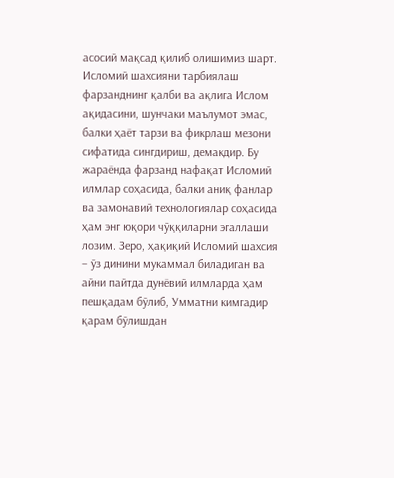асосий мақсад қилиб олишимиз шарт. Исломий шахсияни тарбиялаш фарзанднинг қалби ва ақлига Ислом ақидасини, шунчаки маълумот эмас, балки ҳаёт тарзи ва фикрлаш мезони сифатида сингдириш, демакдир. Бу жараёнда фарзанд нафақат Исломий илмлар соҳасида, балки аниқ фанлар ва замонавий технологиялар соҳасида ҳам энг юқори чўққиларни эгаллаши лозим. Зеро, ҳақиқий Исломий шахсия – ўз динини мукаммал биладиган ва айни пайтда дунёвий илмларда ҳам пешқадам бўлиб, Умматни кимгадир қарам бўлишдан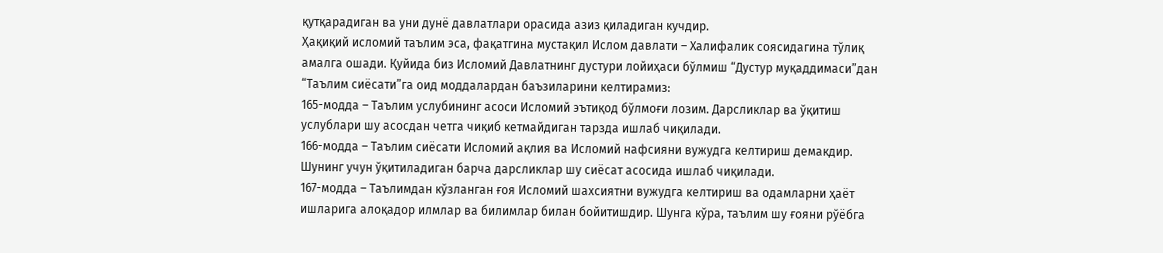қутқарадиган ва уни дунё давлатлари орасида азиз қиладиган кучдир.
Ҳақиқий исломий таълим эса, фақатгина мустақил Ислом давлати – Халифалик соясидагина тўлиқ амалга ошади. Қуйида биз Исломий Давлатнинг дустури лойиҳаси бўлмиш “Дустур муқаддимаси”дан “Таълим сиёсати”га оид моддалардан баъзиларини келтирамиз:
165-модда – Таълим услубининг асоси Исломий эътиқод бўлмоғи лозим. Дарсликлар ва ўқитиш услублари шу асосдан четга чиқиб кетмайдиган тарзда ишлаб чиқилади.
166-модда – Таълим сиёсати Исломий ақлия ва Исломий нафсияни вужудга келтириш демакдир. Шунинг учун ўқитиладиган барча дарсликлар шу сиёсат асосида ишлаб чиқилади.
167-модда – Таълимдан кўзланган ғоя Исломий шахсиятни вужудга келтириш ва одамларни ҳаёт ишларига алоқадор илмлар ва билимлар билан бойитишдир. Шунга кўра, таълим шу ғояни рўёбга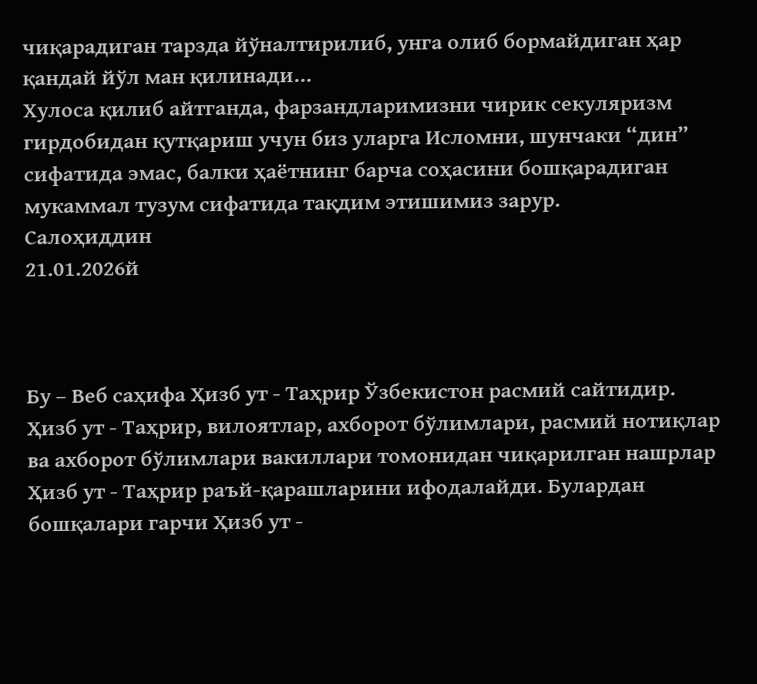чиқарадиган тарзда йўналтирилиб, унга олиб бормайдиган ҳар қандай йўл ман қилинади…
Хулоса қилиб айтганда, фарзандларимизни чирик секуляризм гирдобидан қутқариш учун биз уларга Исломни, шунчаки “дин” сифатида эмас, балки ҳаётнинг барча соҳасини бошқарадиган мукаммал тузум сифатида тақдим этишимиз зарур.
Салоҳиддин
21.01.2026й



Бу – Веб саҳифа Ҳизб ут - Таҳрир Ўзбекистон расмий сайтидир. Ҳизб ут - Таҳрир, вилоятлар, ахборот бўлимлари, расмий нотиқлар ва ахборот бўлимлари вакиллари томонидан чиқарилган нашрлар Ҳизб ут - Таҳрир раъй-қарашларини ифодалайди. Булардан бошқалари гарчи Ҳизб ут -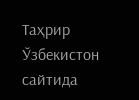Таҳрир Ўзбекистон сайтида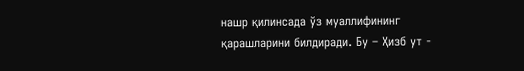нашр қилинсада ўз муаллифининг қарашларини билдиради. Бу – Ҳизб ут -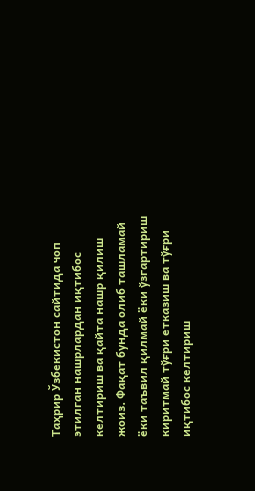Таҳрир Ўзбекистон сайтида чоп этилган нашрлардан иқтибос келтириш ва қайта нашр қилиш жоиз. Фақат бунда олиб ташламай ёки таъвил қилмай ёки ўзгартириш киритмай тўғри етказиш ва тўғри иқтибос келтириш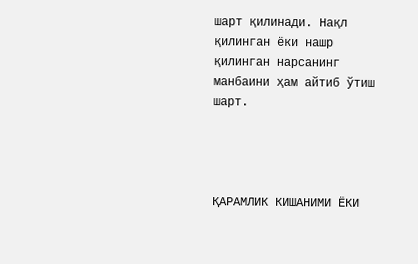шарт қилинади. Нақл қилинган ёки нашр қилинган нарсанинг манбаини ҳам айтиб ўтиш шарт.




ҚАРАМЛИК КИШАНИМИ ЁКИ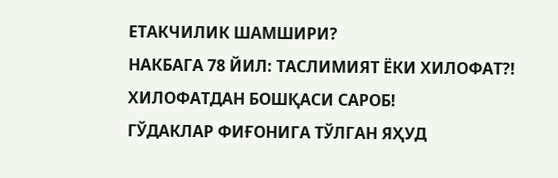ЕТАКЧИЛИК ШАМШИРИ?
НАКБАГА 78 ЙИЛ: ТАСЛИМИЯТ ЁКИ ХИЛОФАТ?!
ХИЛОФАТДАН БОШҚАСИ САРОБ!
ГЎДАКЛАР ФИҒОНИГА ТЎЛГАН ЯҲУД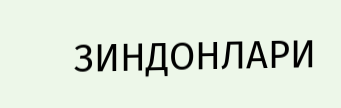ЗИНДОНЛАРИ